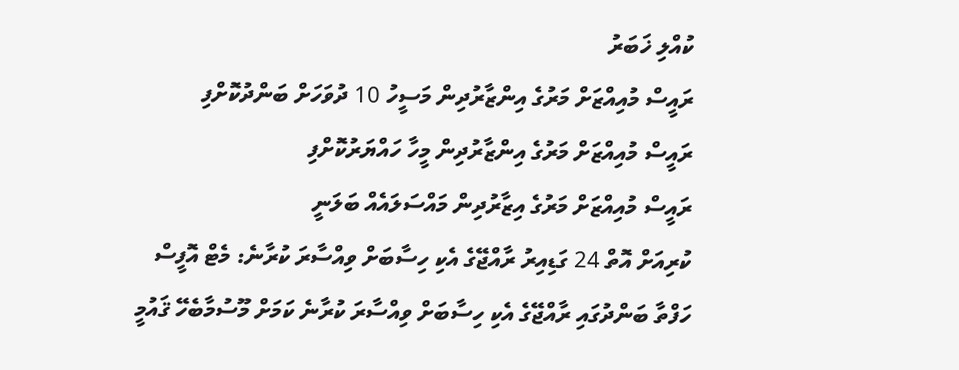ކުއްލި ޚަބަރު
ރައީސް މުއިއްޒަށް މަރުގެ އިންޒާރުދިން މަސީހު 10 ދުވަހަށް ބަންދުކޮށްފި
ރައީސް މުއިއްޒަށް މަރުގެ އިންޒާރުދިން މީހާ ހައްޔަރުކޮށްފި
ރައީސް މުއިއްޒަށް މަރުގެ އިޒާރުދިން މައްސަލައެއް ބަލަނީ
ކުރިއަށް އޮތް 24 ގަޑިއިރު ރާއްޖޭގެ އެކި ހިސާބަށް ވިއްސާރަ ކުރާނެ: މެޓް އޮފީސް
ހަފްތާ ބަންދުގައި ރާއްޖޭގެ އެކި ހިސާބަށް ވިއްސާރަ ކުރާނެ ކަމަށް މޫސުމާބެހޭ ޤައުމީ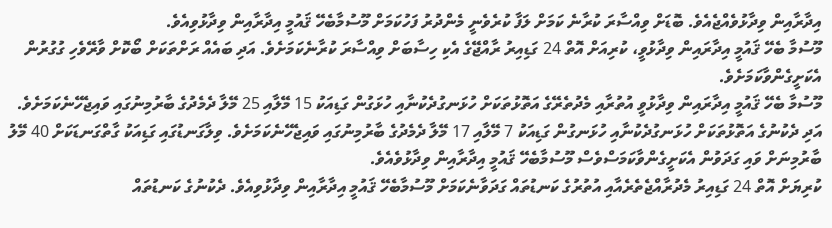އިދާރާއިން ވިދާޅުވެއްޖެއެވެ. ބޮޑަށް ވިއްސާރަ ކުރާނެ ކަމަށް ލަފާ ކުރެވެނީ މެންދުރު ފަހުކަމަށް މޫސުމާބެހޭ ޤައުމީ އިދާރާއިން ވިދާޅުވިއެވެ.
މޫސުމާ ބެހޭ ޤައުމީ އިދާރައިން ވިދާޅުވީ، ކުރިއަށް އޮތް 24 ގަޑިއިރު ރާއްޖޭގެ އެކި ހިސާބަށް ވިއްސާރަ ކުރާނެކަމަށެވެ. އަދި ބައެއް ރަށްތަކަށް ބޯކޮށް ވާރޭވެހި ގުގުރުން އެކަށީގެންވާކަމަށެވެ.
މޫސުމާ ބެހޭ ޤައުމީ އިދާރައިން ވިދާޅުވީ އުތުރާއި މެދުތެރޭގެ އަތޮޅުތަކަށް ހުޅަނގުދެކުނާއި ހުޅަގުން ގަޑިއަކު 15 މޭލާއި 25 މޭލާ ދެމެދުގެ ބާރުމިނުގައި ވައިޖެހޭނެކަމަށެވެ. އަދި ދެކުނުގެ އަތޮޅުތަކަށް ހުޅަނގުދެކުނާއި ހުޅަނގުން ގަޑިއަކު 7 މޭލާއި 17 މޭލާ ދެމެދުގެ ބާރުމިނުގައި ވައިޖެހޭނެކަމަށެވެ. ވިލާގަނޑުގައި ގަޑިއަކު ގާތްގަނޑަކަށް 40 މޭލު ބާރުމިނަށް ވައި ގަދަވުން އެކަށީގެންވާކަމަސްވެސް މޫސުމާބެހޭ ޤައުމީ އިދާރާއިން ވިދާޅުވެއެވެ.
ކުރިޔަށް އޮތް 24 ގަޑިއިރު މެދުރާއްޖެތެރެއާއި އުތުރުގެ ކަނޑުތައް ގަދަވާނެކަމަށް މޫސުމާބެހޭ ޤައުމީ އިދާރާއިން ވިދާޅުވިއެވެ. ދެކުނުގެ ކަނޑުތައް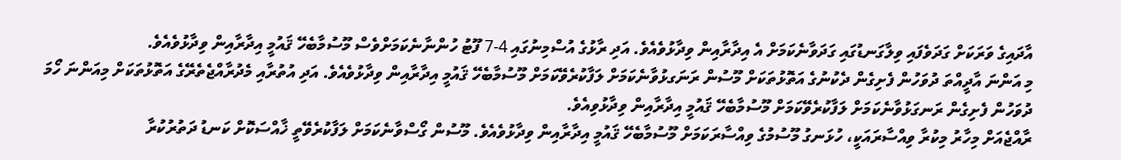އާދައިގެ ވަރަކަށް ގަދަވެފައި ވިލާގަނޑުގައި ގަދަވާނެކަމަށް އެ އިދާރާއިން ވިދާޅުވެއެވެ. އަދި ރާޅުގެ އުސްމިނުގައި 4-7 ފޫޓު ހުންނާނެކަމަށްވެސް މޫސުމާބެހޭ ޤައުމީ އިދާރާއިން ވިދާޅުވެއެވެ.
މި އަންނަ އާދީއްތަ ދުވަހުން ފެށިގެން ދެކުނުގެ އަތޮޅުތަކަށް މޫސުން ރަނަގޅުވާނެކަމަށް ލަފާކުރެވޭކަމަށް މޫސުމާބެހޭ ޤައުމީ އިދާރާއިން ވިދާޅުވެއެވެ. އަދި އުތުރާއި މެދުރާއްޖެތެރޭގެ އަތޮޅުތަކަށް މިއަންނަ ހޯމަ ދުވަހުން ފެށިގެން ރަނގަޅުވާނެކަމަށް ލަފާކުރެވޭކަމަށް މޫސުމާބެހޭ ޤައުމީ އިދާރާއިން ވިދާޅުވިއެވެ.
ރާއްޖެއަށް މިހާރު މިކުރާ ވިއްސާރައަކީ، ހުޅަނގު މޫސުމުގެ ވިއްސާރަކަމަށް މޫސުމާބެހޭ ޤައުމީ އިދާރާއިން ވިދާޅުވެއެވެ. މޫސުން ގޯސްވާނެކަމަށް ލަފާކުރެވޭތީ ޚާއްސަކޮށް ކަނޑު ދަތުރުކުރާ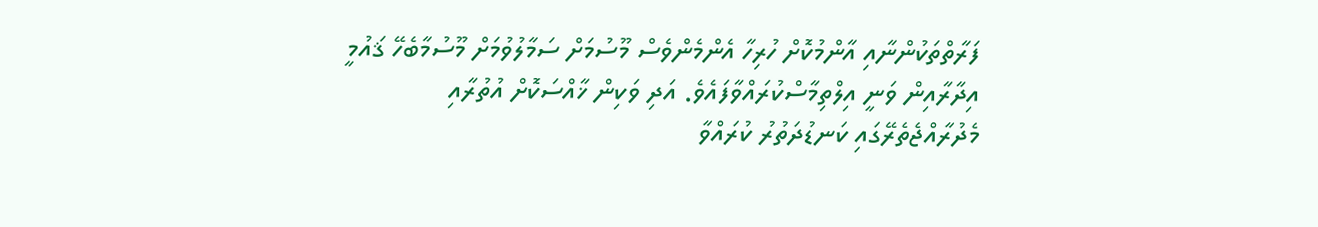ފަރާތްތަކުންނާއި އާންމުކޮށް ހުރިހާ އެންމެންވެސް މޫސުމަށް ސަމާލުވުމަށް މޫސުމާބެހޭ ޤައުމީ އިދާރާއިން ވަނީ އިލްތިމާސްކުރައްވާފައެވެ. އަދި ވަކިން ޚާއްސަކޮށް އުތުރާއި މެދުރާއްޖެތެރޭގައި ކަނޑުދަތުރު ކުރައްވާ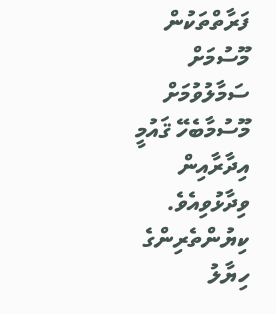ފަރާތްތަކުން މޫސުމަށް ސަމާލުވުމަށް މޫސުމާބެހޭ ޤައުމީ އިދާރާއިން ވިދާޅުވިއެވެ.
ކިޔުންތެރިންގެ ހިޔާލު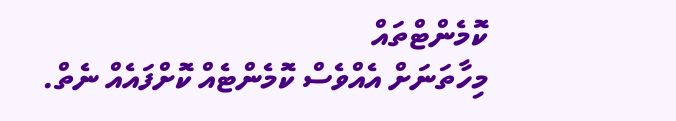ކޮމެންޓްތައް
މިހާތަނަށް އެއްވެސް ކޮމެންޓެއް ކޮށްފައެއް ނެތް.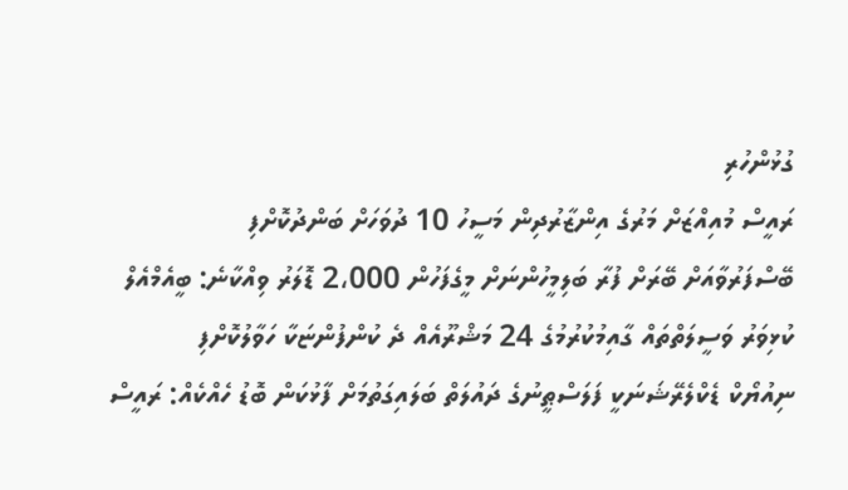ގުޅުންހުރި
ރައީސް މުއިއްޒަށް މަރުގެ އިންޒާރުދިން މަސީހު 10 ދުވަހަށް ބަންދުކޮށްފި
ބޭސްފަރުވާއަށް ބޭރަށް ފުރާ ބަލިމީހުންނަށް މީގެފަހުން 2،000 ޑޮލަރު ވިއްކާނެ: ބީއެމްއެލް
ކުޅިވަރު ވަސީލަތްތައް ގާއިމުކުރުމުގެ 24 މަޝްރޫއެއް ދެ ކުންފުންޏަކާ ހަވާލުކޮށްފި
ނިއުޔޯކް ޑެކްލެރޭޝަނަކީ ފަލަސްޠީނުގެ ދައުލަތް ބަލައިގަތުމަށް ފާޅުކަން ބޮޑު ހެއްކެއް: ރައީސް